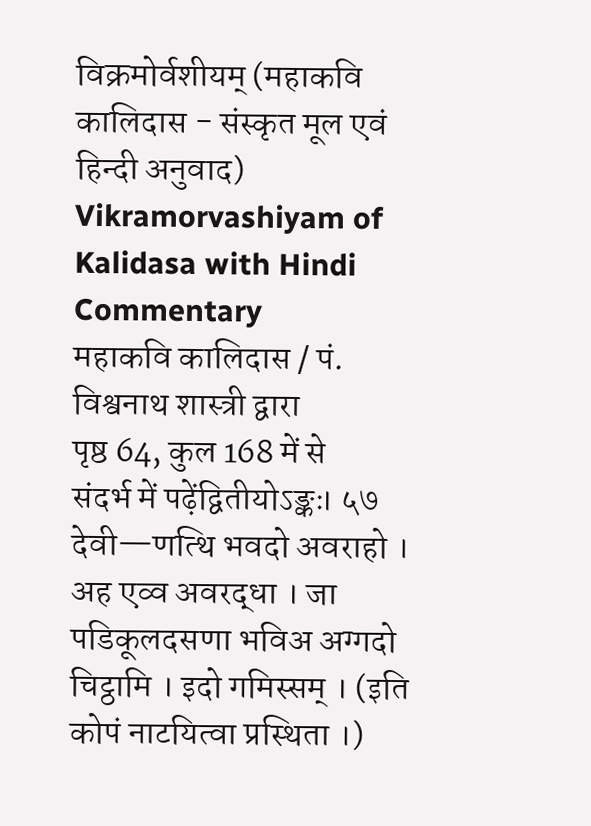विक्रमोर्वशीयम् (महाकवि कालिदास - संस्कृत मूल एवं हिन्दी अनुवाद)
Vikramorvashiyam of Kalidasa with Hindi Commentary
महाकवि कालिदास / पं. विश्वनाथ शास्त्री द्वारा
पृष्ठ 64, कुल 168 में से
संदर्भ में पढ़ेंद्वितीयोऽङ्कः। ५७ देवी—णत्थि भवदो अवराहो । अह एव्व अवरद्धा । जा पडिकूलदसणा भविअ अग्गदो चिट्ठामि । इदो गमिस्सम् । (इति कोपं नाटयित्वा प्रस्थिता ।)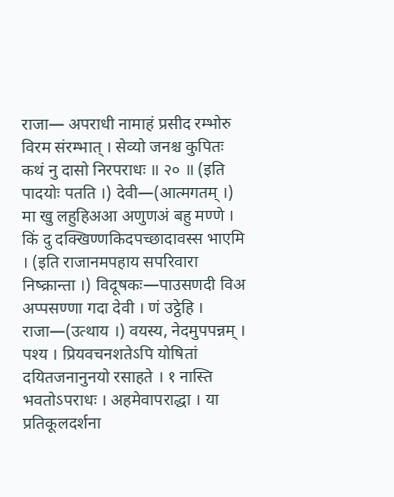राजा— अपराधी नामाहं प्रसीद रम्भोरु विरम संरम्भात् । सेव्यो जनश्च कुपितः कथं नु दासो निरपराधः ॥ २० ॥ (इति पादयोः पतति ।) देवी—(आत्मगतम् ।) मा खु लहुहिअआ अणुणअं बहु मण्णे । किं दु दक्खिण्णकिदपच्छादावस्स भाएमि । (इति राजानमपहाय सपरिवारा निष्क्रान्ता ।) विदूषकः—पाउसणदी विअ अप्पसण्णा गदा देवी । णं उट्ठेहि । राजा—(उत्थाय ।) वयस्य, नेदमुपपन्नम् । पश्य । प्रियवचनशतेऽपि योषितां दयितजनानुनयो रसाहते । १ नास्ति भवतोऽपराधः । अहमेवापराद्धा । या प्रतिकूलदर्शना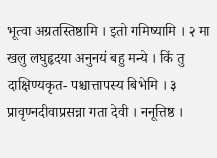भूत्वा अग्रतस्तिष्ठामि । इतो गमिष्यामि । २ मा खलु लघुहृदया अनुनयं बहु मन्ये । किं तु दाक्षिण्यकृत- पश्चात्तापस्य बिभेमि । ३ प्रावृण्नदीवाप्रसन्ना गता देवी । ननूत्तिष्ठ ।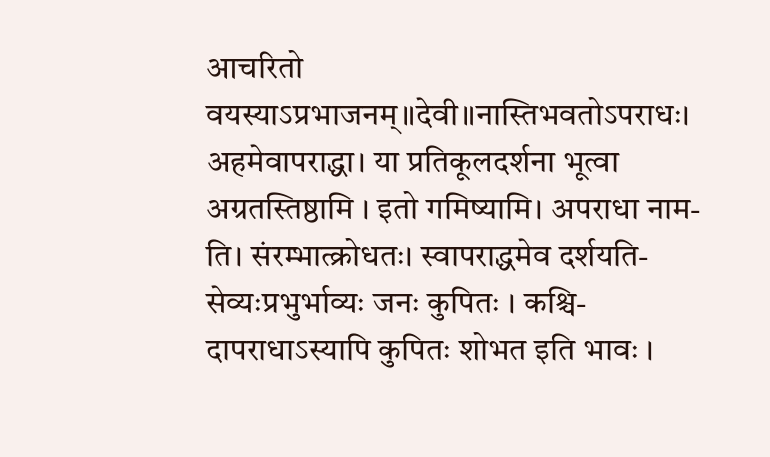आचरितो वयस्याऽप्रभाजनम्॥देवी॥नास्तिभवतोऽपराधः। अहमेवापराद्धा। या प्रतिकूलदर्शना भूत्वा अग्रतस्तिष्ठामि । इतो गमिष्यामि। अपराधा नाम- ति। संरम्भात्क्रोधतः। स्वापराद्धमेव दर्शयति-सेव्यःप्रभुर्भाव्यः जनः कुपितः । कश्चि- दापराधाऽस्यापि कुपितः शोभत इति भावः ।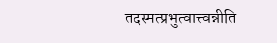तदस्मत्प्रभुत्वात्त्वन्नीति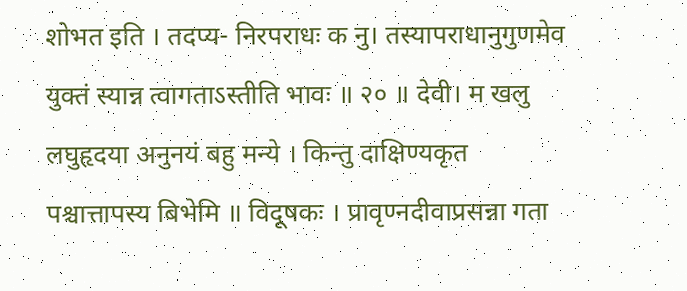शोभत इति । तदप्य- निरपराधः क नु। तस्यापराधानुगुणमेव युक्तं स्यान्न त्वागताऽस्तीति भावः ॥ २० ॥ देवी। म खलु लघुहृदया अनुनयं बहु मन्ये । किन्तु दाक्षिण्यकृत पश्चात्तापस्य बिभेमि ॥ विदूषकः । प्रावृण्नदीवाप्रसन्ना गता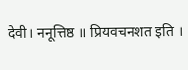देवी। ननूत्तिष्ठ ॥ प्रियवचनशत इति ।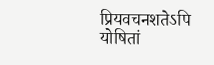प्रियवचनशतेऽपि योषितां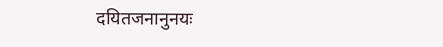दयितजनानुनयः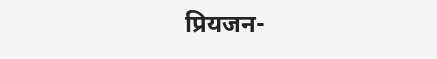प्रियजन-